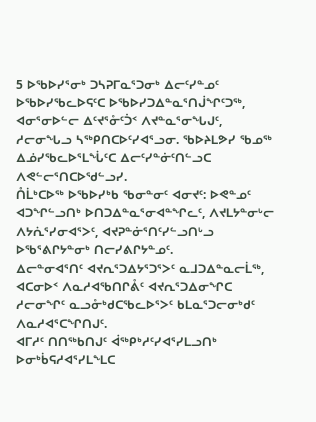5 ᐅᖃᐅᓯᕐᓂᒃ ᑐᓴᕈᒥᓇᕐᑐᓂᒃ ᐃᓕᑦᓯᓐᓄᑦ ᐅᖃᐅᓯᖃᓚᐅᕋᑦᑕ ᐅᖃᐅᓯᑐᐃᓐᓇᕐᑎᒎᖏᑦᑐᖅ, ᐊᓂᕐᓂᐅᓪᓕ ᐃᑦᔪᕐᓁᑦᑑᑉ ᐱᔪᓐᓇᕐᓂᖓᒍᑦ, ᓱᓕᓂᖓᓗ ᓴᖅᑭᑎᑕᐅᑦᓯᐊᕐᓗᓂ. ᖃᐅᔨᒪᕗᓯ ᖃᓄᖅ ᐃᓅᓯᖃᓚᐅᕐᒪᖔᑦᑕ ᐃᓕᑦᓯᓐᓃᑦᑎᓪᓗᑕ ᐱᕙᓪᓕᕐᑎᑕᐅᖁᓪᓗᓯ.
ᑍᒫᒃᑕᐅᖅ ᐅᖃᐅᓯᒃᑲ ᖃᓂᓐᓂᑦ ᐊᓂᔪᑦ: ᐅᕙᓐᓄᑦ ᐊᑐᖏᓪᓗᑎᒃ ᐅᑎᑐᐃᓐᓇᕐᓂᐊᓐᖏᓚᑦ, ᐱᔪᒪᔭᓐᓂᒡᓕ ᐱᔭᕇᕐᓯᓂᐊᕐᐳᑦ, ᐊᔪᕈᓐᓃᕐᑎᑦᓯᓪᓗᑎᒡᓗ ᐅᖃᕐᕕᒋᔭᓐᓂᒃ ᑎᓕᓯᕕᒋᔭᓐᓄᑦ.
ᐃᓕᓐᓂᐊᕐᑎᑦ ᐊᔪᕆᕐᑐᐃᔭᕐᑐᕐᐳᑦ ᓇᒧᑐᐃᓐᓇᓕᒫᖅ, ᐊᑕᓂᐅᑉ ᐱᓇᓱᐊᖃᑎᒋᕔᑦ ᐊᔪᕆᕐᑐᐃᓂᖏᑕ ᓱᓕᓂᖏᑦ ᓇᓗᓁᒃᑯᑕᖃᓚᐅᕐᐳᑦ ᑲᒪᓇᕐᑐᓕᓂᒃᑯᑦ ᐱᓇᓱᐊᕐᑕᖏᑎᒍᑦ.
ᐊᒥᓱᑦ ᑎᑎᖅᑲᑎᒍᑦ ᐋᖅᑭᒃᓱᑦᓯᐊᕐᓯᒪᓗᑎᒃ ᐅᓂᒃᑳᕋᓱᐊᕐᓯᒪᖕᒪᑕ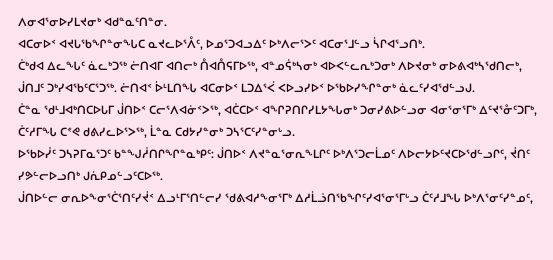ᐱᓂᐊᕐᓂᐅᓯᒪᔪᓂᒃ ᐊᑯᓐᓇᑦᑎᓐᓂ.
ᐊᑕᓂᐅᑉ ᐊᔪᒐᖃᖏᓐᓂᖓᑕ ᓇᔪᓚᐅᕐᐰᑦ, ᐅᓄᕐᑐᐊᓗᐃᑦ ᐅᒃᐱᓕᕐᐳᑦ ᐊᑕᓂᕐᒧᓪᓗ ᓵᒋᐊᕐᓗᑎᒃ.
ᑖᒃᑯᐊ ᐃᓚᖓᑦ ᓈᓚᒃᑐᖅ ᓖᑎᐊᒥ ᐊᑎᓕᒃ ᑍᐊᑍᕋᒥᐅᖅ, ᐊᓐᓄᕌᒃᓴᓂᒃ ᐊᐅᐸᓪᓚᕆᒃᑐᓂᒃ ᐱᐅᔪᓂᒃ ᓂᐅᕕᐊᒃᓴᖁᑎᓕᒃ, ᒎᑎᒧᑦ ᑐᒃᓯᐊᖃᑦᑕᕐᑐᖅ. ᓖᑎᐊᑉ ᐆᒻᒪᑎᖓ ᐊᑕᓂᐅᑉ ᒪᑐᐃᕐᐹ ᐸᐅᓗᓯᐅᑉ ᐅᖃᐅᓯᖏᓐᓂᒃ ᓈᓚᑦᓯᐊᖁᓪᓗᒍ.
ᑖᓐᓇ ᖁᒻᒧᐊᒃᑎᑕᐅᒐᒥ ᒎᑎᐅᑉ ᑕᓕᕐᐱᐊᓃᑉᐳᖅ, ᐊᑖᑕᐅᑉ ᐊᖏᕈᑎᒋᓯᒪᔭᖓᓂᒃ ᑐᓂᓯᕕᐅᓪᓗᓂ ᐊᓂᕐᓂᕐᒥᒃ ᐃᑦᔪᕐᓁᑦᑐᒥᒃ, ᑖᑦᓱᒥᖓ ᑕᕝᕙ ᑯᕕᓯᓚᐅᕐᐳᖅ, ᒫᓐᓇ ᑕᑯᔭᓯᓐᓂᒃ ᑐᓴᕐᑕᑦᓯᓐᓂᒡᓗ.
ᐅᖃᐅᓰᑦ ᑐᓴᕈᒥᓇᕐᑐᑦ ᑲᓐᖑᓲᑎᒋᖏᓐᓇᒃᑭᑦ: ᒎᑎᐅᑉ ᐱᔪᓐᓇᕐᓂᕆᖕᒪᒋᑦ ᐅᒃᐱᕐᑐᓕᒫᓄᑦ ᐱᐅᓕᔭᐅᑦᔪᑕᐅᖁᓪᓗᒋᑦ, ᔫᑎᑦ ᓯᕗᓪᓕᐅᓗᑎᒃ ᒍᕇᑭᓄᓪᓗᑦᑕᐅᖅ.
ᒎᑎᐅᓪᓕ ᓂᕆᐅᖕᓂᕐᑖᕐᑎᑦᓯᔫᑉ ᐃᓗᒻᒥᕐᑎᓪᓕᓯ ᖁᕕᐊᓱᖕᓂᕐᒥᒃ ᐃᓱᒫᓘᑎᖃᖏᑦᓯᐊᕐᓂᕐᒥᒡᓗ ᑖᑦᓱᒧᖓ ᐅᒃᐱᕐᓂᑦᓯᓐᓄᑦ,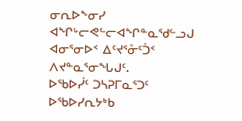ᓂᕆᐅᖕᓂᓯ ᐊᖏᒡᓕᕙᓪᓕᐊᖏᓐᓇᖁᓪᓗᒍ ᐊᓂᕐᓂᐅᑉ ᐃᑦᔪᕐᓁᑦᑑᑉ ᐱᔪᓐᓇᕐᓂᖓᒍᑦ.
ᐅᖃᐅᓰᑦ ᑐᓴᕈᒥᓇᕐᑐᑦ ᐅᖃᐅᓯᕆᔭᒃᑲ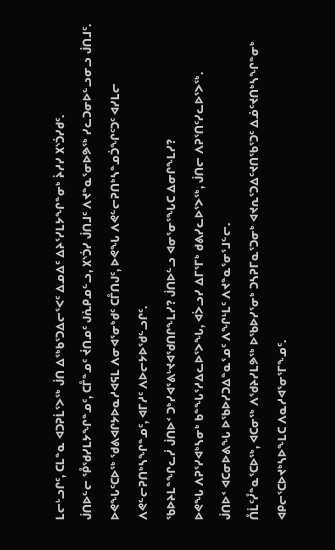ᒪᓕᒡᓗᒋᑦ, ᑕᒪᓐᓇ ᐊᑐᕈᒫᕐᐳᖅ ᒎᑎ ᐃᖅᑲᕐᑐᐃᓕᕐᐸᑦ ᐃᓄᐃᑦ ᐃᔨᕐᓯᒪᔭᖏᓐᓂᒃ ᔩᓱᓯ ᙭ᔅᑑᓯᑯᑦ.
ᒎᑎᐅᓪᓕ ᕾᖁᓯᒪᔭᖏᓐᓄᑦ, ᑕᒤᓐᓄᑦ ᔫᑎᓄᑦ ᒍᕇᑭᓄᓪᓗ, ᙭ᔅᑑᓯ ᒎᑎᒧᑦ ᐱᔪᓐᓇᕐᓂᐅᕗᖅ ᓯᓚᑐᓂᐅᓪᓗᓂᓗ ᒎᑎᒧᑦ.
ᐅᕙᖓᑦᑕᐅᖅ ᖁᕕᐊᒋᔭᐅᓇᓱᐊᕋᒪ ᐱᓂᐊᕐᓂᒃᑯᑦ ᑕᒤᑎᒍᑦ, ᐅᕙᖓ ᐱᕙᓪᓕᕈᑎᒃᓴᓐᓄᑑᖏᑦᑐᑦ ᐊᓯᒪᓕ ᐱᕙᓪᓕᕈᑎᒃᓴᖏᓐᓄᑦ, ᐊᒥᓱᑦ ᐱᐅᓕᔭᐅᖁᓪᓗᒋᑦ.
ᖃᐅᔨᒪᓐᖏᓚᓰ ᒎᑎᐅᑉ ᑐᒃᓯᐊᕐᕕᒡᔪᐊᖁᑎᒋᖕᒪᓯ? ᒎᑎᐅᓪᓗ ᐊᓂᕐᓂᕐᖓᑕ ᐃᓂᒋᖕᒪᓯ?
ᐅᕙᖓ ᐱᕈᕐᓯᐊᒃᓴᓂᒃ ᑲᓐᖓᕐᓱᐃᓚᐅᕐᐳᖓ, ᐊᐴᓗᓯ ᐃᒥᕐᒥᒃ ᑯᕕᓯᓚᐅᕐᐳᖅ, ᒎᑎᓕ ᐱᕈᕐᑎᑦᓯᓚᐅᕐᐳᖅ.
ᒎᑎᐅᑉ ᐊᑕᓂᐅᕕᖓ ᐅᖃᐅᓯᑐᐃᓐᓇᕐᓄᑦ ᐱᖏᒻᒪᑦ ᐱᔪᓐᓇᕐᓂᕐᒧᓪᓕ.
ᑍᒫᑦᓮᓐᓇᕐᑕᐅᖅ, ᐊᑕᓂᖅ ᐱᖁᔨᓯᒪᕗᖅ ᐅᖃᐅᓯᕐᓂᒃ ᑐᓴᕈᒥᓇᕐᑐᓂᒃ ᐊᔪᕆᕐᑐᐃᑦᔪᑎᖃᕐᑐᑦ ᐃᓅᑦᔪᑎᒃᓴᖏᓐᓂᒃ ᐊᑭᓕᕐᑕᐅᔪᒃᓴᐅᖕᒪᑕ ᐱᓇᓱᐊᕐᓂᕐᒥᖕᓄᑦ.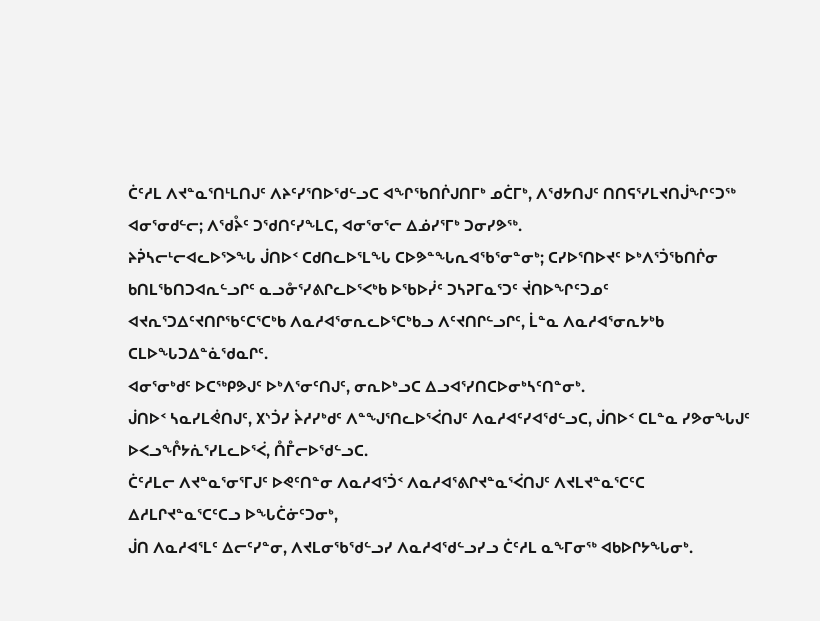ᑖᑦᓱᒪ ᐱᔪᓐᓇᕐᑎᒻᒪᑎᒍᑦ ᐱᔨᑦᓯᕐᑎᐅᖁᓪᓗᑕ ᐊᖏᖃᑎᒌᒍᑎᒥᒃ ᓄᑖᒥᒃ, ᐱᖁᔭᑎᒍᑦ ᑎᑎᕋᕐᓯᒪᔪᑎᒎᖏᑦᑐᖅ ᐊᓂᕐᓂᑯᓪᓕ; ᐱᖁᔧᑦ ᑐᖁᑎᑦᓯᖕᒪᑕ, ᐊᓂᕐᓂᕐᓕ ᐃᓅᓯᕐᒥᒃ ᑐᓂᓯᕗᖅ.
ᔨᕉᓴᓕᒻᓕᐊᓚᐅᕐᐳᖓ ᒎᑎᐅᑉ ᑕᑯᑎᓚᐅᕐᒪᖓ ᑕᐅᕗᓐᖓᕆᐊᖃᕐᓂᓐᓂᒃ; ᑕᓯᐅᕐᑎᐅᔪᑦ ᐅᒃᐱᕐᑑᖃᑎᒌᓂ ᑲᑎᒪᖃᑎᑐᐊᕆᓪᓗᒋᑦ ᓇᓗᓁᕐᓯᕕᒋᓚᐅᕐᐸᒃᑲ ᐅᖃᐅᓰᑦ ᑐᓴᕈᒥᓇᕐᑐᑦ ᔫᑎᐅᖏᑦᑐᓄᑦ ᐊᔪᕆᕐᑐᐃᑦᔪᑎᒋᖃᑦᑕᕐᑕᒃᑲ ᐱᓇᓱᐊᕐᓂᕆᓚᐅᕐᑕᒃᑲᓗ ᐱᑦᔪᑎᒋᓪᓗᒋᑦ, ᒫᓐᓇ ᐱᓇᓱᐊᕐᓂᕆᔭᒃᑲ ᑕᒪᐅᖓᑐᐃᓐᓈᖁᓇᒋᑦ.
ᐊᓂᕐᓂᒃᑯᑦ ᐅᑕᖅᑭᕗᒍᑦ ᐅᒃᐱᕐᓂᑦᑎᒍᑦ, ᓂᕆᐅᒃᓗᑕ ᐃᓗᐊᕐᓯᑎᑕᐅᓂᒃᓴᑦᑎᓐᓂᒃ.
ᒎᑎᐅᑉ ᓴᓇᓯᒪᕚᑎᒍᑦ, ᙭ᔅᑑᓯ ᔩᓱᓯᒃᑯᑦ ᐱᓐᖑᕐᑎᓚᐅᕐᐹᑎᒍᑦ ᐱᓇᓱᐊᑦᓯᐊᖁᓪᓗᑕ, ᒎᑎᐅᑉ ᑕᒪᓐᓇ ᓯᕗᓂᖓᒍᑦ ᐅᐸᓗᖕᒊᔭᕇᕐᓯᒪᓚᐅᕐᐹ, ᑍᒤᓕᐅᖁᓪᓗᑕ.
ᑖᑦᓱᒪᓕ ᐱᔪᓐᓇᕐᓂᕐᒥᒍᑦ ᐅᕙᑦᑎᓐᓂ ᐱᓇᓱᐊᕐᑑᑉ ᐱᓇᓱᐊᕐᕕᒋᔪᓐᓇᕐᐹᑎᒍᑦ ᐱᔪᒪᔪᓐᓇᕐᑕᑦᑕ ᐃᓱᒪᒋᔪᓐᓇᕐᑕᑦᑕᓗ ᐅᖓᑖᓃᑦᑐᓂᒃ,
ᒎᑎ ᐱᓇᓱᐊᕐᒪᑦ ᐃᓕᑦᓯᓐᓂ, ᐱᔪᒪᓂᖃᖁᓪᓗᓯ ᐱᓇᓱᐊᖁᓪᓗᓯᓗ ᑖᑦᓱᒪ ᓇᖕᒥᓂᖅ ᐊᑲᐅᒋᔭᖓᓂᒃ.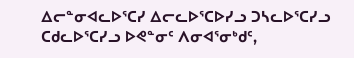ᐃᓕᓐᓂᐊᓚᐅᕐᑕᓯ ᐃᓕᓚᐅᕐᑕᐅᓯᓗ ᑐᓴᓚᐅᕐᑕᓯᓗ ᑕᑯᓚᐅᕐᑕᓯᓗ ᐅᕙᓐᓂᑦ ᐱᓂᐊᕐᓂᒃᑯᑦ,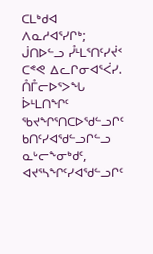ᑕᒪᒃᑯᐊ ᐱᓇᓱᐊᕐᓯᒋᒃ; ᒎᑎᐅᓪᓗ ᓮᒻᒪᕐᑎᑦᓯᔫᑉ ᑕᕝᕙ ᐃᓚᒋᓂᐊᕐᐹᓯ.
ᑍᒤᓕᐅᕐᐳᖓ ᐆᒻᒪᑎᖏᑦ ᖃᔪᖏᕐᑎᑕᐅᖁᓪᓗᒋᑦ ᑲᑎᑦᓯᐊᖁᓪᓗᒋᓪᓗ ᓇᒡᓕᖕᓂᒃᑯᑦ, ᐊᔪᕐᓴᖏᑦᓯᐊᖁᓪᓗᒋᑦ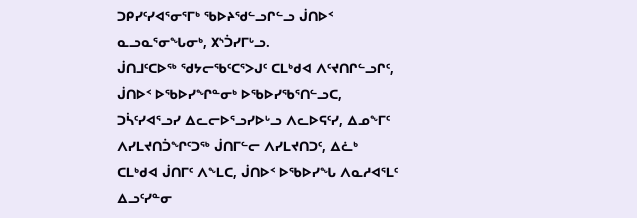ᑐᑭᓯᑦᓯᐊᕐᓂᕐᒥᒃ ᖃᐅᔨᖁᓪᓗᒋᓪᓗ ᒎᑎᐅᑉ ᓇᓗᓇᕐᓂᖓᓂᒃ, ᙭ᔅᑑᓯᒥᒡᓗ.
ᒎᑎᒧᑦᑕᐅᖅ ᖁᔭᓕᖃᑦᑕᕐᐳᒍᑦ ᑕᒪᒃᑯᐊ ᐱᑦᔪᑎᒋᓪᓗᒋᑦ, ᒎᑎᐅᑉ ᐅᖃᐅᓯᖏᓐᓂᒃ ᐅᖃᐅᓯᖃᕐᑎᓪᓗᑕ, ᑐᓵᑦᓯᐊᕐᓗᓯ ᐃᓚᓕᐅᕐᓗᓯᐅᒡᓗ ᐱᓚᐅᕋᑦᓯ, ᐃᓄᖕᒥᑦ ᐱᓯᒪᔪᑎᑑᖏᑦᑐᖅ ᒎᑎᒥᓪᓕ ᐱᓯᒪᔪᑎᑐᑦ, ᐃᓛᒃ ᑕᒪᒃᑯᐊ ᒎᑎᒥᑦ ᐱᖕᒪᑕ, ᒎᑎᐅᑉ ᐅᖃᐅᓯᖓ ᐱᓇᓱᐊᕐᒪᑦ ᐃᓗᑦᓯᓐᓂ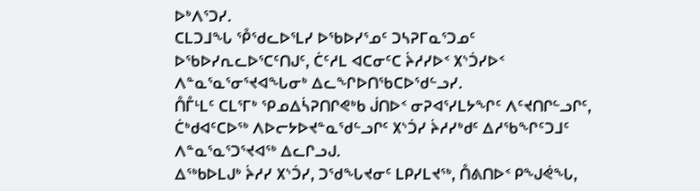ᐅᒃᐱᕐᑐᓯ.
ᑕᒪᑐᒧᖓ ᕾᖁᓚᐅᕐᒪᓯ ᐅᖃᐅᓯᕐᓄᑦ ᑐᓴᕈᒥᓇᕐᑐᓄᑦ ᐅᖃᐅᓯᕆᓚᐅᕐᑕᑦᑎᒍᑦ, ᑖᑦᓱᒪ ᐊᑕᓂᑦᑕ ᔩᓱᓯᐅᑉ ᙭ᔅᑑᓯᐅᑉ ᐱᓐᓇᕐᓇᕐᓂᕐᔪᐊᖓᓂᒃ ᐃᓚᖏᐅᑎᖃᑕᐅᖁᓪᓗᓯ.
ᑍᒤᒻᒪᑦ ᑕᒪᕐᒥᒃ ᕿᓄᐃᓵᕈᑎᒋᕙᒃᑲ ᒎᑎᐅᑉ ᓂᕈᐊᕐᓯᒪᔭᖏᑦ ᐱᑦᔪᑎᒋᓪᓗᒋᑦ, ᑖᒃᑯᐊᑦᑕᐅᖅ ᐱᐅᓕᔭᐅᔪᓐᓇᖁᓪᓗᒋᑦ ᙭ᔅᑑᓯ ᔩᓱᓯᒃᑯᑦ ᐃᓱᖃᖏᑦᑐᒧᑦ ᐱᓐᓇᕐᓇᕐᑐᕐᔪᐊᖅ ᐃᓚᒋᓗᒍ.
ᐃᖅᑲᐅᒪᒍᒃ ᔩᓱᓯ ᙭ᔅᑑᓯ, ᑐᖁᖓᔪᓂᑦ ᒪᑭᓯᒪᔪᖅ, ᑍᕕᑎᐅᑉ ᑭᖑᕚᖓ,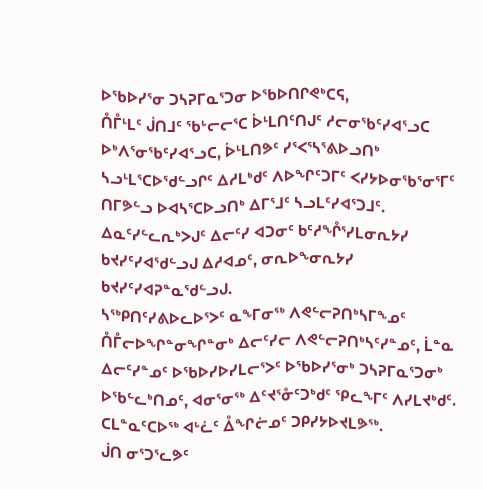ᐅᖃᐅᓯᕐᓂ ᑐᓴᕈᒥᓇᕐᑐᓂ ᐅᖃᐅᑎᒋᕙᒃᑕᕋ,
ᑍᒤᒻᒪᑦ ᒎᑎᒧᑦ ᖃᒡᓕᓕᕐᑕ ᐆᒻᒪᑎᑦᑎᒍᑦ ᓱᓕᓂᖃᑦᓯᐊᕐᓗᑕ ᐅᒃᐱᕐᓂᖃᑦᓯᐊᕐᓗᑕ, ᐆᒻᒪᑎᕗᑦ ᓯᕐᐸᕐᓴᕐᕕᐅᓗᑎᒃ ᓴᓗᒻᒪᕐᑕᐅᖁᓪᓗᒋᑦ ᐃᓱᒪᒃᑯᑦ ᐱᐅᖏᑦᑐᒥᑦ ᐸᓯᔭᐅᓂᖃᕐᓂᕐᒥᑦ ᑎᒥᕗᓪᓗ ᐅᐊᓴᕐᑕᐅᓗᑎᒃ ᐃᒥᕐᒧᑦ ᓴᓗᒪᑦᓯᐊᕐᑐᒧᑦ.
ᐃᓇᑦᓯᓪᓚᕆᒃᐳᒍᑦ ᐃᓕᑦᓯ ᐊᑐᓂᑦ ᑲᑦᓱᖕᒊᕐᓯᒪᓂᕆᔭᓯ ᑲᔪᓯᑦᓯᐊᖁᓪᓗᒍ ᐃᓱᐊᓄᑦ, ᓂᕆᐅᖕᓂᕆᔭᓯ ᑲᔪᓯᑦᓯᐊᕈᓐᓇᖁᓪᓗᒍ.
ᓴᖅᑭᑎᑦᓯᕕᐅᓚᐅᕐᐳᑦ ᓇᖕᒥᓂᖅ ᐱᕙᓪᓕᕈᑎᒃᓴᒥᖕᓄᑦ ᑍᒤᓕᐅᖏᓐᓂᖏᓐᓂᒃ ᐃᓕᑦᓯᓕ ᐱᕙᓪᓕᕈᑎᒃᓴᑦᓯᓐᓄᑦ, ᒫᓐᓇ ᐃᓕᑦᓯᓐᓄᑦ ᐅᖃᐅᓯᐅᓯᒪᓕᕐᐳᑦ ᐅᖃᐅᓯᕐᓂᒃ ᑐᓴᕈᒥᓇᕐᑐᓂᒃ ᐅᖃᓪᓚᒃᑎᓄᑦ, ᐊᓂᕐᓂᖅ ᐃᑦᔪᕐᓁᑦᑐᒃᑯᑦ ᕿᓚᖕᒥᑦ ᐱᓯᒪᔪᒃᑯᑦ. ᑕᒪᓐᓇᑦᑕᐅᖅ ᐊᒡᓛᑦ ᐂᖏᓖᓄᑦ ᑐᑭᓯᔭᐅᔪᒪᕗᖅ.
ᒎᑎ ᓂᕐᑐᕐᓚᕗᑦ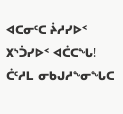ᐊᑕᓂᑦᑕ ᔩᓱᓯᐅᑉ ᙭ᔅᑑᓯᐅᑉ ᐊᑖᑕᖓ! ᑖᑦᓱᒪ ᓂᑲᒍᓱᖕᓂᖓᑕ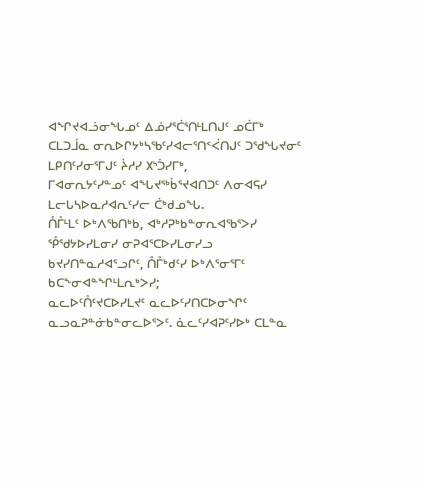ᐊᖏᔪᐊᓘᓂᖓᓄᑦ ᐃᓅᓯᕐᑖᕐᑎᒻᒪᑎᒍᑦ ᓄᑖᒥᒃ ᑕᒪᑐᒨᓇ ᓂᕆᐅᒋᔭᒃᓴᖃᑦᓯᐊᓕᕐᑎᑉᐹᑎᒍᑦ ᑐᖁᖓᔪᓂᑦ ᒪᑭᑎᑦᓯᓂᕐᒥᒍᑦ ᔩᓱᓯ ᙭ᔅᑑᓯᒥᒃ,
ᒥᐊᓂᕆᔭᑦᓯᓐᓄᑦ ᐊᖓᔪᖅᑳᕐᔪᐊᑎᑐᑦ ᐱᓂᐊᕋᓯ ᒪᓕᒐᓴᐅᓇᓱᐊᕆᑦᓯᓕ ᑖᒃᑯᓄᖓ.
ᑍᒤᒻᒪᑦ ᐅᒃᐱᖃᑎᒃᑲ, ᐊᒃᓱᕈᒃᑲᓐᓂᕆᐊᖃᕐᐳᓯ ᕾᖁᔭᐅᓯᒪᓂᓯ ᓂᕈᐊᕐᑕᐅᓯᒪᓂᓯᓗ ᑲᔪᓯᑎᓐᓇᓱᐊᕐᓗᒋᑦ, ᑍᒤᒃᑯᑦᓯ ᐅᒃᐱᕐᓂᕐᒥᑦ ᑲᑕᖕᓂᐊᓐᖏᒻᒪᕆᒃᐳᓯ;
ᓇᓚᐅᑦᑍᑦᔪᑕᐅᓯᒪᔪᑦ ᓇᓚᐅᑦᓯᑎᑕᐅᓂᖏᑦ ᓇᓗᓇᕈᓐᓃᑲᓐᓂᓚᐅᕐᐳᑦ. ᓈᓚᑦᓯᐊᕈᑦᓯᐅᒃ ᑕᒪᓐᓇ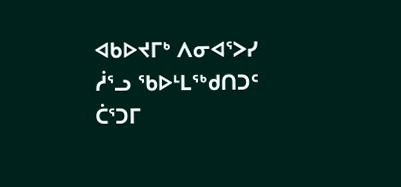ᐊᑲᐅᔪᒥᒃ ᐱᓂᐊᕐᐳᓯ ᓲᕐᓗ ᖃᐅᒻᒪᖅᑯᑎᑐᑦ ᑖᕐᑐᒥ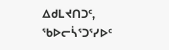ᐃᑯᒪᔪᑎᑐᑦ, ᖃᐅᓕᓵᕐᑐᕐᓯᐅᑦ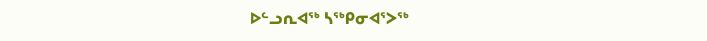ᐅᓪᓗᕆᐊᖅ ᓴᖅᑭᓂᐊᕐᐳᖅ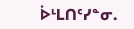ᐆᒻᒪᑎᑦᓯᓐᓂ.